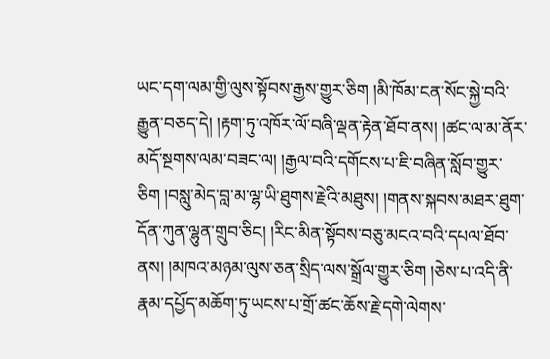ཡང་དག་ལམ་གྱི་ལུས་སྟོབས་རྒྱས་གྱུར་ཅིག །མི་ཁོམ་ངན་སོང་སྐྱེ་བའི་རྒྱུན་བཅད་དེ། །རྟག་ཏུ་འཁོར་ལོ་བཞི་ལྡན་རྟེན་ཐོབ་ནས། །ཚང་ལ་མ་ནོར་མདོ་སྔགས་ལམ་བཟང་ལ། །རྒྱལ་བའི་དགོངས་པ་ཇི་བཞིན་སློབ་གྱུར་ཅིག །བསླུ་མེད་བླ་མ་ལྷ་ཡི་ཐུགས་རྗེའི་མཐུས། །གནས་སྐབས་མཐར་ཐུག་དོན་ཀུན་ལྷུན་གྲུབ་ཅིང། །རིང་མིན་སྟོབས་བཅུ་མངའ་བའི་དཔལ་ཐོབ་ནས། །མཁའ་མཉམ་ལུས་ཅན་སྲིད་ལས་སྒྲོལ་གྱུར་ཅིག །ཅེས་པ་འདི་ནི་རྣམ་དཔྱོད་མཆོག་ཏུ་ཡངས་པ་གྲོ་ཚང་ཆོས་རྗེ་དགེ་ལེགས་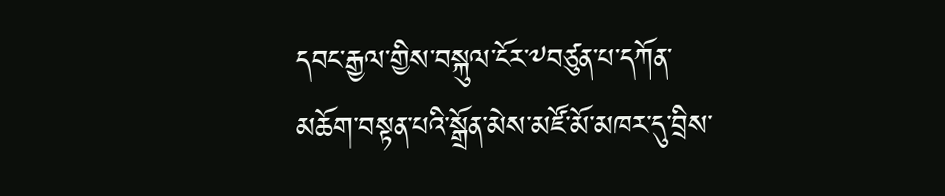དབང་རྒྱལ་གྱིས་བསྐུལ་ངོར་༸བཙུན་པ་དཀོན་མཆོག་བསྟན་པའི་སྒྲོན་མེས་མཛོ་མོ་མཁར་དུ་བྲིས་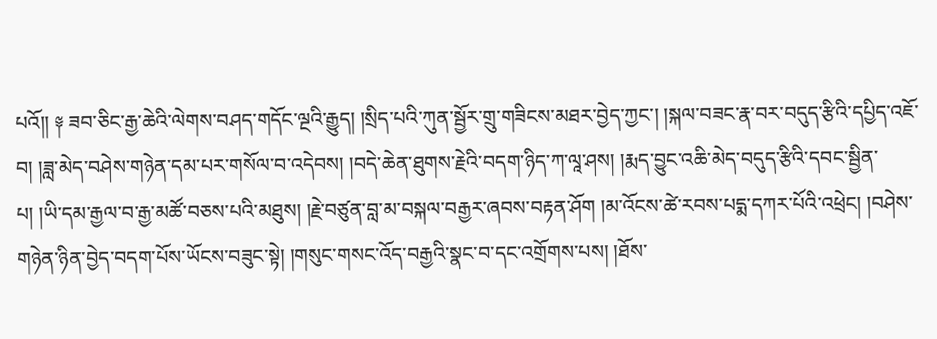པའོ།། ༈ ཟབ་ཅིང་རྒྱ་ཆེའི་ལེགས་བཤད་གདོང་ལྔའི་རྒྱུད། །སྲིད་པའི་ཀུན་སྦྱོར་གྲུ་གཟིངས་མཐར་བྱེད་ཀྱང་། །སྐལ་བཟང་རྣ་བར་བདུད་རྩིའི་དཔྱིད་འཇོ་བ། །ཟླ་མེད་བཤེས་གཉེན་དམ་པར་གསོལ་བ་འདེབས། །བདེ་ཆེན་ཐུགས་རྗེའི་བདག་ཉིད་ཀ་ལཱ་ཤས། །རྨད་བྱུང་འཆི་མེད་བདུད་རྩིའི་དབང་སྦྱིན་པ། །ཡི་དམ་རྒྱལ་བ་རྒྱ་མཚོ་བཅས་པའི་མཐུས། །རྗེ་བཙུན་བླ་མ་བསྐལ་བརྒྱར་ཞབས་བརྟན་ཤོག །མ་འོངས་ཚེ་རབས་པདྨ་དཀར་པོའི་འཕྲེང། །བཤེས་གཉེན་ཉིན་བྱེད་བདག་པོས་ཡོངས་བཟུང་སྟེ། །གསུང་གསང་འོད་བརྒྱའི་སྣང་བ་དང་འགྲོགས་པས། །ཐོས་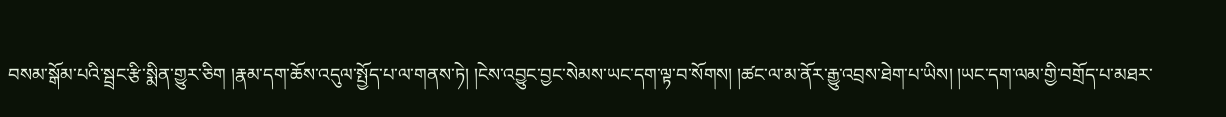བསམ་སྒོམ་པའི་སྦྲང་རྩི་སྨིན་གྱུར་ཅིག །རྣམ་དག་ཆོས་འདུལ་སྤྱོད་པ་ལ་གནས་ཏེ། །ངེས་འབྱུང་བྱང་སེམས་ཡང་དག་ལྟ་བ་སོགས། །ཚང་ལ་མ་ནོར་རྒྱུ་འབྲས་ཐེག་པ་ཡིས། །ཡང་དག་ལམ་གྱི་བགྲོད་པ་མཐར་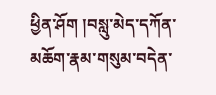ཕྱིན་ཤོག །བསླུ་མེད་དཀོན་མཆོག་རྣམ་གསུམ་བདེན་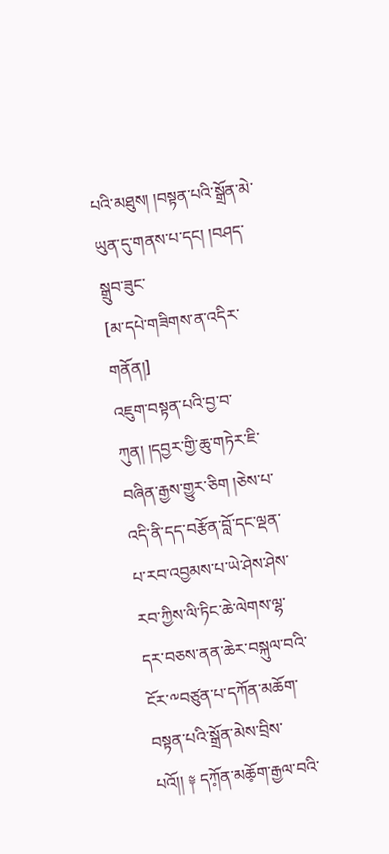པའི་མཐུས། །བསྟན་པའི་སྒྲོན་མེ་ཡུན་དུ་གནས་པ་དང། །བཤད་སྒྲུབ་ཟུང་
[མ་དཔེ་གཟིགས་ན་འདིར་གནོན།]
འཇུག་བསྟན་པའི་བྱ་བ་ཀུན། །དབྱར་གྱི་ཆུ་གཏེར་ཇི་བཞིན་རྒྱས་གྱུར་ཅིག །ཅེས་པ་འདི་ནི་དད་བརྩོན་བློ་དང་ལྡན་པ་རབ་འབྱམས་པ་ཡེ་ཤེས་ཤེས་རབ་ཀྱིས་ལི་ཏིང་ཆེ་ལེགས་ལྷ་དར་བཅས་ནན་ཆེར་བསྐུལ་བའི་ངོར་༸བཙུན་པ་དཀོན་མཆོག་བསྟན་པའི་སྒྲོན་མེས་བྲིས་པའོ།། ༈ དཀོ༷ན་མཆོ༷ག་རྒྱལ་བའི་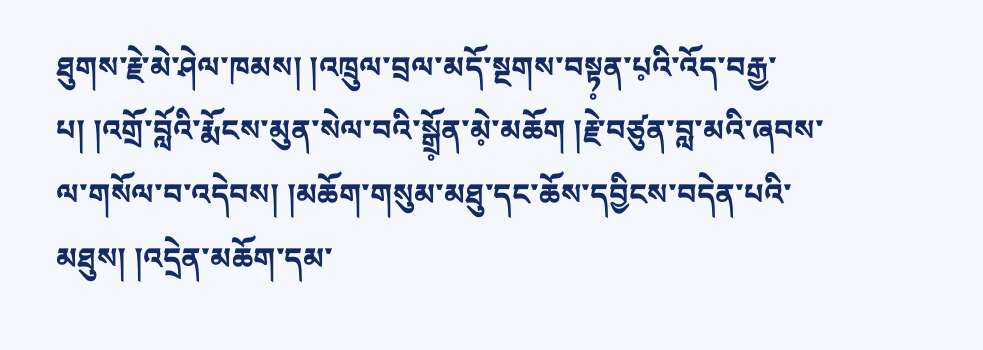ཐུགས་རྗེ་མེ་ཤེལ་ཁམས། །འཁྲུལ་བྲལ་མདོ་སྔགས་བསྟ༷ན་པ༷འི་འོད་བརྒྱ་པ། །འགྲོ་བློའི་རྨོངས་མུན་སེལ་བའི་སྒྲོ༷ན་མེ༷་མཆོག །རྗེ་བཙུན་བླ་མའི་ཞབས་ལ་གསོལ་བ་འདེབས། །མཆོག་གསུམ་མཐུ་དང་ཆོས་དབྱིངས་བདེན་པའི་མཐུས། །འདྲེན་མཆོག་དམ་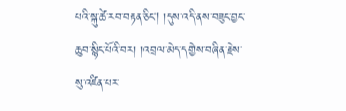པའི་སྐུ་ཚེ་རབ་བརྟན་ཅིང། །དུས་འདི་ནས་བཟུང་བྱང་ཆུབ་སྙིང་པོའི་བར། །འབྲལ་མེད་དགྱེས་བཞིན་རྗེས་སུ་འཛིན་པར་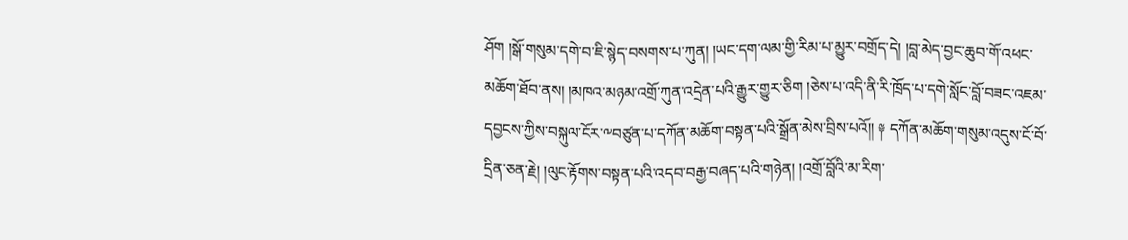ཤོག །སྒོ་གསུམ་དགེ་བ་ཇི་སྙེད་བསགས་པ་ཀུན། །ཡང་དག་ལམ་གྱི་རིམ་པ་མྱུར་བགྲོད་དེ། །བླ་མེད་བྱང་ཆུབ་གོ་འཕང་མཆོག་ཐོབ་ནས། །མཁའ་མཉམ་འགྲོ་ཀུན་འདྲེན་པའི་རྒྱུར་གྱུར་ཅིག །ཅེས་པ་འདི་ནི་རི་ཁྲོད་པ་དགེ་སློང་བློ་བཟང་འཇམ་དབྱངས་ཀྱིས་བསྐུལ་ངོར་༸བཙུན་པ་དཀོན་མཆོག་བསྟན་པའི་སྒྲོན་མེས་བྲིས་པའོ།། ༈ དཀོན་མཆོག་གསུམ་འདུས་ངོ་བོ་དྲིན་ཅན་རྗེ། །ལུང་རྟོགས་བསྟན་པའི་འདབ་བརྒྱ་བཞད་པའི་གཉེན། །འགྲོ་བློའི་མ་རིག་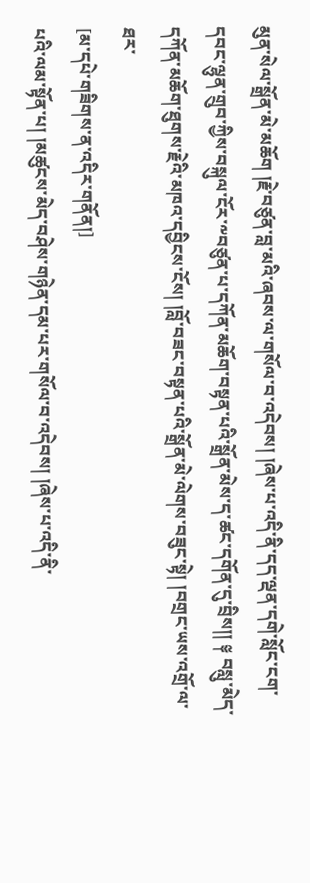མུན་སེལ་སྒྲོན་མེ་མཆོག །རྗེ་བཙུན་བླ་མའི་ཞབས་ལ་གསོལ་བ་འདེབས། །ཞེས་པ་འདི་ནི་དད་ལྡན་དགེ་སློང་ངག་དབང་ལྷུན་གྲུབ་ཀྱིས་བསྐུལ་ངོར་༸བཙུན་པ་དཀོན་མཆོག་བསྟན་པའི་སྒྲོན་མེས་ད་ཚང་དགོན་དུ་བྲིས།། ༈ བསླུ་མེད་དཀོན་མཆོག་ཐུགས་རྗེའི་མཁའ་དབྱིངས་ངོས། །བློ་བཟང་བསྟན་པའི་སྒྲོན་མེ་ལེགས་བཟུང་སྟེ། །བགྲང་ཡས་འགྲོ་ལ་ཐར་
[མ་དཔེ་གཟིགས་ན་འདིར་གནོན།]
པའི་ལམ་སྟོན་པ། །མཚུངས་མེད་བཤེས་གཉེན་དམ་པར་གསོལ་བ་འདེབས། །ཞེས་པ་འདི་ནི་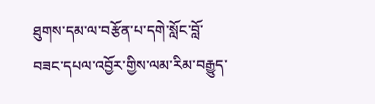ཐུགས་དམ་ལ་བརྩོན་པ་དགེ་སློང་བློ་བཟང་དཔལ་འབྱོར་གྱིས་ལམ་རིམ་བརྒྱུད་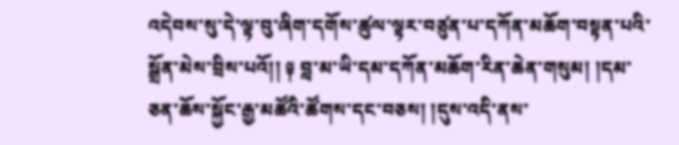འདེབས་སུ་དེ་ལྟ་བུ་ཞིག་དགོས་ཚུལ་ལྟར་བཙུན་པ་དཀོན་མཆོག་བསྟན་པའི་སྒྲོན་མེས་བྲིས་པའོ།། ༈ བླ་མ་ཡི་དམ་དཀོན་མཆོག་རིན་ཆེན་གསུམ། །དམ་ཅན་ཆོས་སྐྱོང་རྒྱ་མཚོའི་ཚོགས་དང་བཅས། །དུས་འདི་ནས་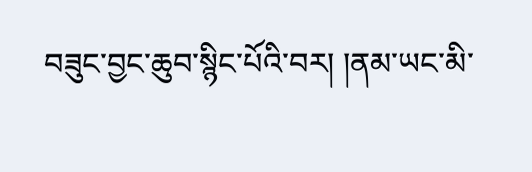བཟུང་བྱང་ཆུབ་སྙིང་པོའི་བར། །ནམ་ཡང་མི་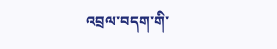འབྲལ་བདག་གི་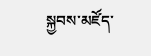སྐྱབས་མཛོད་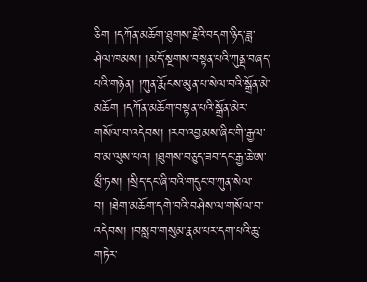ཅིག །དཀོན་མཆོག་ཐུགས་རྗེའི་བདག་ཉིད་ཟླ་ཤེལ་ཁམས། །མདོ་སྔགས་བསྟན་པའི་ཀུནྡ་བཞད་པའི་གཉེན། །ཀུན་རྨོངས་མུན་པ་སེལ་བའི་སྒྲོན་མེ་མཆོག །དཀོན་མཆོག་བསྟན་པའི་སྒྲོན་མེར་གསོལ་བ་འདེབས། །རབ་འབྱམས་ཞིང་གི་རྒྱལ་བ་མ་ལུས་པའ། །ཐུགས་བཅུད་ཟབ་དང་རྒྱ་ཆེ་ཨ་མྲྀ་ཏས། །སྲིད་དང་ཞི་བའི་གདུང་བ་ཀུན་སེལ་བ། །ཐེག་མཆོག་དགེ་བའི་བཤེས་ལ་གསོལ་བ་འདེབས། །བསླབ་གསུམ་རྣམ་པར་དག་པའི་ཆུ་གཏེར་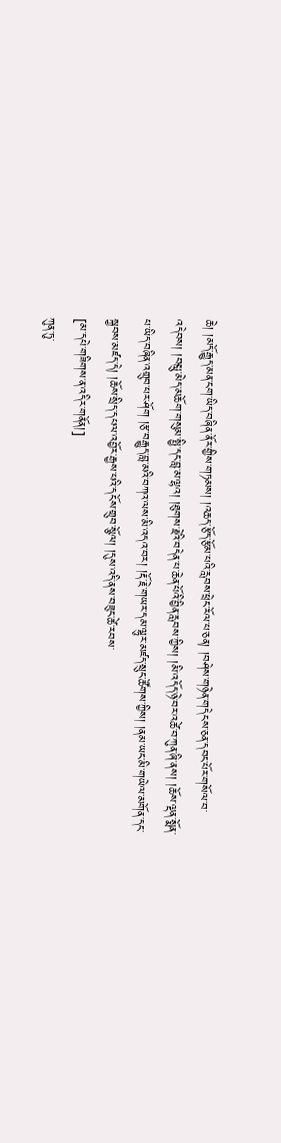ཆེ། །མདོ་རྒྱུད་མན་ངག་ཡིད་བཞིན་ནོར་གྱིས་གཏམས། །འཆད་རྩོད་རྩོམ་པའི་རླབས་ཕྲེང་རོལ་པ་ཅན། །བཤེས་གཉེན་གདེངས་ཅན་དབང་པོར་གསོལ་བ་འདེབས། །བསླུ་མེད་མཆོག་གསུམ་སྤྱི་དང་བླ་མ་ལྷའ། །ཐུགས་རྗེའི་བདེན་པ་ཆེན་པོའི་བྱིན་རླབས་ཀྱིས། །མི་འདོད་ཉེ་བར་འཚེ་བ་ཀུན་ཞི་ནས། །ཆོས་ལྡན་སྨོན་པ་ཡིད་བཞིན་འགྲུབ་པར་ཤོག །རྩ་བརྒྱུད་བླ་མའི་བཀའ་ལས་མི་འདའ་བར། །རྡོ་རྗེ་གཡར་དམ་ལྷུར་མཛད་སྲུང་ཚོགས་ཀྱིས། །ནམ་ཡང་མི་གཡེལ་མགོན་དང་སྐྱབས་མཛད་དེ། །ཆོས་སྲིད་དཔལ་འབྱོར་རྒྱས་པའི་དངོས་གྲུབ་སྩོལ། །དུས་འདི་ནས་བཟུང་ཚེ་རབས་
[མ་དཔེ་གཟིགས་ན་འདིར་གནོན།]
ཀུན་ཏུ་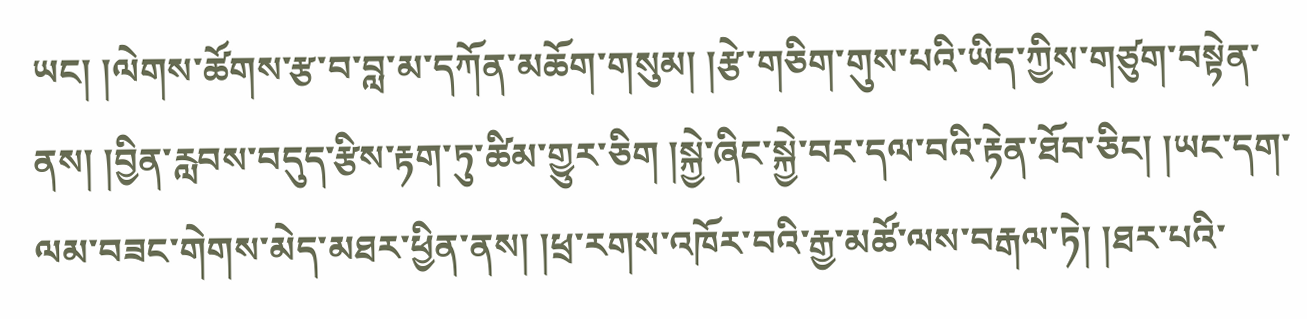ཡང། །ལེགས་ཚོགས་རྩ་བ་བླ་མ་དཀོན་མཆོག་གསུམ། །རྩེ་གཅིག་གུས་པའི་ཡིད་ཀྱིས་གཙུག་བསྟེན་ནས། །བྱིན་རླབས་བདུད་རྩིས་རྟག་ཏུ་ཚིམ་གྱུར་ཅིག །སྐྱེ་ཞིང་སྐྱེ་བར་དལ་བའི་རྟེན་ཐོབ་ཅིང། །ཡང་དག་ལམ་བཟང་གེགས་མེད་མཐར་ཕྱིན་ནས། །ཕྲ་རགས་འཁོར་བའི་རྒྱ་མཚོ་ལས་བརྒལ་ཏེ། །ཐར་པའི་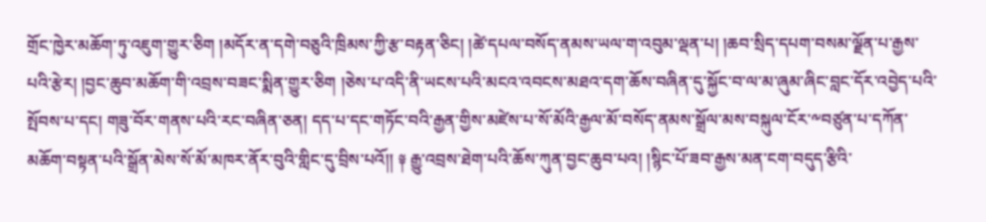གྲོང་ཁྱེར་མཆོག་ཏུ་འཇུག་གྱུར་ཅིག །མདོར་ན་དགེ་བཅུའི་ཁྲིམས་ཀྱི་རྩ་བརྟན་ཅིང། །ཚེ་དཔལ་བསོད་ནམས་ཡལ་ག་འབུམ་ལྡན་པ། །ཆབ་སྲིད་དཔག་བསམ་ལྗོན་པ་རྒྱས་པའི་རྩེར། །བྱང་ཆུབ་མཆོག་གི་འབྲས་བཟང་སྨིན་གྱུར་ཅིག །ཅེས་པ་འདི་ནི་ཡངས་པའི་མངའ་འབངས་མཐའ་དག་ཆོས་བཞིན་དུ་སྐྱོང་བ་ལ་མ་ཞུམ་ཞིང་བླང་དོར་འབྱེད་པའི་སྤོབས་པ་དང། གཟུ་བོར་གནས་པའི་རང་བཞིན་ཅན། དད་པ་དང་གཏོང་བའི་རྒྱན་གྱིས་མཛེས་པ་སོ་མོའི་རྒྱལ་མོ་བསོད་ནམས་སྒྲོལ་མས་བསྐུལ་ངོར་༸བཙུན་པ་དཀོན་མཆོག་བསྟན་པའི་སྒྲོན་མེས་སོ་མོ་མཁར་ནོར་བུའི་གླིང་དུ་བྲིས་པའོ།། ༈ རྒྱུ་འབྲས་ཐེག་པའི་ཆོས་ཀུན་བྱང་ཆུབ་པའ། །སྙིང་པོ་ཟབ་རྒྱས་མན་ངག་བདུད་རྩིའི་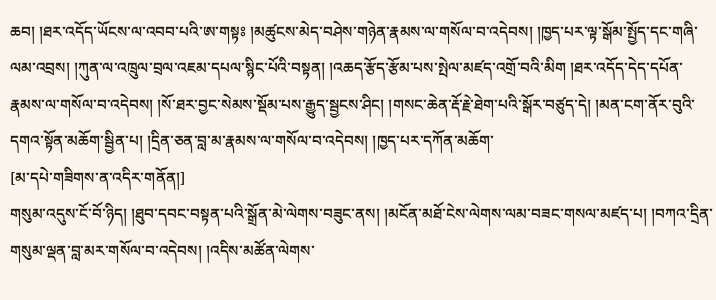ཆབ། །ཐར་འདོད་ཡོངས་ལ་འབབ་པའི་ཨ་གསྟཿ །མཚུངས་མེད་བཤེས་གཉེན་རྣམས་ལ་གསོལ་བ་འདེབས། །ཁྱད་པར་ལྟ་སྒོམ་སྤྱོད་དང་གཞི་ལམ་འབྲས། །ཀུན་ལ་འཁྲུལ་བྲལ་འཇམ་དཔལ་སྙིང་པོའི་བསྟན། །འཆད་རྩོད་རྩོམ་པས་སྤེལ་མཛད་འགྲོ་བའི་མིག །ཐར་འདོད་དེད་དཔོན་རྣམས་ལ་གསོལ་བ་འདེབས། །སོ་ཐར་བྱང་སེམས་སྡོམ་པས་རྒྱུད་སྦྱངས་ཤིང། །གསང་ཆེན་རྡོ་རྗེ་ཐེག་པའི་སྒོར་བཙུད་དེ། །མན་ངག་ནོར་བུའི་དགའ་སྟོན་མཆོག་སྦྱིན་པ། །དྲིན་ཅན་བླ་མ་རྣམས་ལ་གསོལ་བ་འདེབས། །ཁྱད་པར་དཀོན་མཆོག་
[མ་དཔེ་གཟིགས་ན་འདིར་གནོན།]
གསུམ་འདུས་ངོ་བོ་ཉིད། །ཐུབ་དབང་བསྟན་པའི་སྒྲོན་མེ་ལེགས་བཟུང་ནས། །མངོན་མཐོ་ངེས་ལེགས་ལམ་བཟང་གསལ་མཛད་པ། །བཀའ་དྲིན་གསུམ་ལྡན་བླ་མར་གསོལ་བ་འདེབས། །འདིས་མཚོན་ལེགས་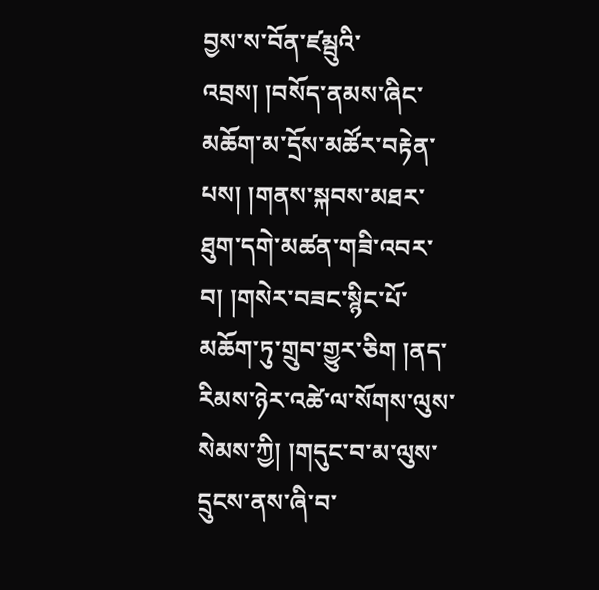བྱས་ས་བོན་ཛམྦུའི་འབྲས། །བསོད་ནམས་ཞིང་མཆོག་མ་དྲོས་མཚོར་བརྟེན་པས། །གནས་སྐབས་མཐར་ཐུག་དགེ་མཚན་གཟི་འབར་བ། །གསེར་བཟང་སྙིང་པོ་མཆོག་ཏུ་གྲུབ་གྱུར་ཅིག །ནད་རིམས་ཉེར་འཚེ་ལ་སོགས་ལུས་སེམས་ཀྱི། །གདུང་བ་མ་ལུས་དྲུངས་ནས་ཞི་བ་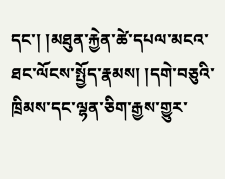དང་། །མཐུན་རྐྱེན་ཚེ་དཔལ་མངའ་ཐང་ལོངས་སྤྱོད་རྣམས། །དགེ་བཅུའི་ཁྲིམས་དང་ལྷན་ཅིག་རྒྱས་གྱུར་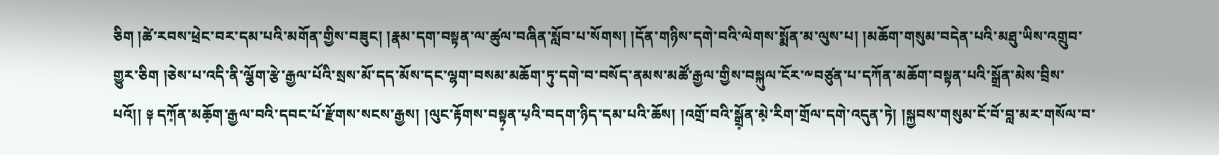ཅིག །ཚེ་རབས་ཕྲེང་བར་དམ་པའི་མགོན་གྱིས་བཟུང། །རྣམ་དག་བསྟན་ལ་ཚུལ་བཞིན་སློབ་པ་སོགས། །དོན་གཉིས་དགེ་བའི་ལེགས་སྨོན་མ་ལུས་པ། །མཆོག་གསུམ་བདེན་པའི་མཐུ་ཡིས་འགྲུབ་གྱུར་ཅིག །ཅེས་པ་འདི་ནི་ལྕོག་རྩེ་རྒྱལ་པོའི་སྲས་མོ་དད་མོས་དང་ལྷག་བསམ་མཆོག་ཏུ་དགེ་བ་བསོད་ནམས་མཚོ་རྒྱལ་གྱིས་བསྐུལ་ངོར་༸བཙུན་པ་དཀོན་མཆོག་བསྟན་པའི་སྒྲོན་མེས་བྲིས་པའོ།། ༈ དཀོ༷ན་མཆོ༷ག་རྒྱལ་བའི་དབང་པོ་རྫོགས་སངས་རྒྱས། །ལུང་རྟོགས་བསྟ༷ན་པ༷འི་བདག་ཉིད་དམ་པའི་ཆོས། །འགྲོ་བའི་སྒྲོ༷ན་མེ༷་རིག་གྲོལ་དགེ་འདུན་ཏེ། །སྐྱབས་གསུམ་ངོ་བོ་བླ་མར་གསོལ་བ་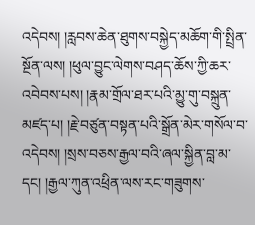འདེབས། །རླབས་ཆེན་ཐུགས་བསྐྱེད་མཆོག་གི་སྤྲིན་སྔོན་ལས། །ཕུལ་བྱུང་ལེགས་བཤད་ཆོས་ཀྱི་ཆར་འབེབས་པས། །རྣམ་གྲོལ་ཐར་པའི་མྱུ་གུ་བསྐྲུན་མཛད་པ། །རྗེ་བཙུན་བསྟན་པའི་སྒྲོན་མེར་གསོལ་བ་འདེབས། །སྲས་བཅས་རྒྱལ་བའི་ཞལ་སྐྱིན་བླ་མ་དང། །རྒྱལ་ཀུན་འཕྲིན་ལས་རང་གཟུགས་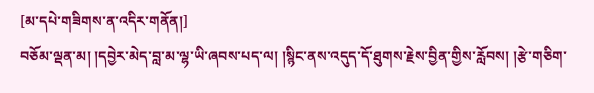[མ་དཔེ་གཟིགས་ན་འདིར་གནོན།]
བཅོམ་ལྡན་མ། །དབྱེར་མེད་བླ་མ་ལྷ་ཡི་ཞབས་པད་ལ། །སྙིང་ནས་འདུད་དོ་ཐུགས་རྗེས་བྱིན་གྱིས་རློབས། །རྩེ་གཅིག་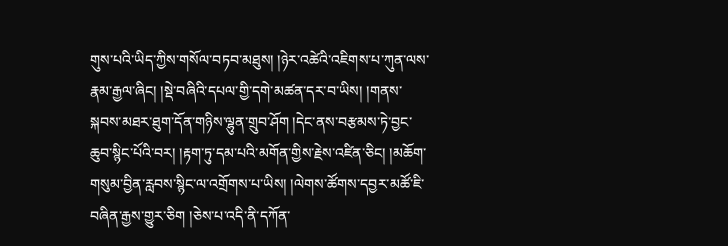གུས་པའི་ཡིད་ཀྱིས་གསོལ་བཏབ་མཐུས། །ཉེར་འཚེའི་འཇིགས་པ་ཀུན་ལས་རྣམ་རྒྱལ་ཞིང། །སྡེ་བཞིའི་དཔལ་གྱི་དགེ་མཚན་དར་བ་ཡིས། །གནས་སྐབས་མཐར་ཐུག་དོན་གཉིས་ལྷུན་གྲུབ་ཤོག །དེང་ནས་བརྩམས་ཏེ་བྱང་ཆུབ་སྙིང་པོའི་བར། །རྟག་ཏུ་དམ་པའི་མགོན་གྱིས་རྗེས་འཛིན་ཅིང། །མཆོག་གསུམ་བྱིན་རླབས་སྙིང་ལ་འགྲོགས་པ་ཡིས། །ལེགས་ཚོགས་དབྱར་མཚོ་ཇི་བཞིན་རྒྱས་གྱུར་ཅིག །ཅེས་པ་འདི་ནི་དཀོན་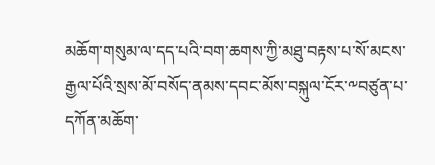མཆོག་གསུམ་ལ་དད་པའི་བག་ཆགས་ཀྱི་མཐུ་བརྟས་པ་སོ་མངས་རྒྱལ་པོའི་སྲས་མོ་བསོད་ནམས་དབང་མོས་བསྐུལ་ངོར་༸བཙུན་པ་དཀོན་མཆོག་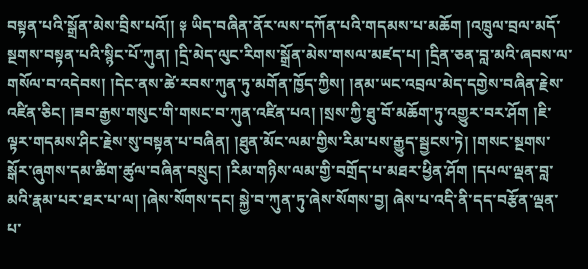བསྟན་པའི་སྒྲོན་མེས་བྲིས་པའོ།། ༈ ཡིད་བཞིན་ནོར་ལས་དཀོན་པའི་གདམས་པ་མཆོག །འཁྲུལ་བྲལ་མདོ་སྔགས་བསྟན་པའི་སྙིང་པོ་ཀུན། །དྲི་མེད་ལུང་རིགས་སྒྲོན་མེས་གསལ་མཛད་པ། །དྲིན་ཅན་བླ་མའི་ཞབས་ལ་གསོལ་བ་འདེབས། །དེང་ནས་ཚེ་རབས་ཀུན་ཏུ་མགོན་ཁྱོད་ཀྱིས། །ནམ་ཡང་འབྲལ་མེད་དགྱེས་བཞིན་རྗེས་འཛིན་ཅིང། །ཟབ་རྒྱས་གསུང་གི་གསང་བ་ཀུན་འཛིན་པའ། །སྲས་ཀྱི་ཐུ་བོ་མཆོག་ཏུ་འགྱུར་བར་ཤོག །ཇི་ལྟར་གདམས་ཤིང་རྗེས་སུ་བསྟན་པ་བཞིན། །ཐུན་མོང་ལམ་གྱིས་རིམ་པས་རྒྱུད་སྦྱངས་ཏེ། །གསང་སྔགས་སྒོར་ཞུགས་དམ་ཚིག་ཚུལ་བཞིན་བསྲུང། །རིམ་གཉིས་ལམ་གྱི་བགྲོད་པ་མཐར་ཕྱིན་ཤོག །དཔལ་ལྡན་བླ་མའི་རྣམ་པར་ཐར་པ་ལ། །ཞེས་སོགས་དང། སྐྱེ་བ་ཀུན་ཏུ་ཞེས་སོགས་བྱ། ཞེས་པ་འདི་ནི་དད་བརྩོན་ལྡན་པ་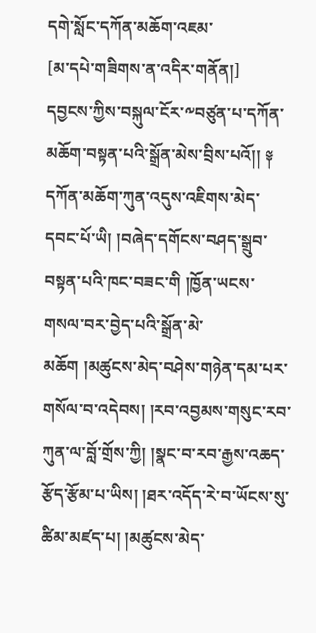དགེ་སློང་དཀོན་མཆོག་འཇམ་
[མ་དཔེ་གཟིགས་ན་འདིར་གནོན།]
དབྱངས་ཀྱིས་བསྐུལ་ངོར་༸བཙུན་པ་དཀོན་མཆོག་བསྟན་པའི་སྒྲོན་མེས་བྲིས་པའོ།། ༈ དཀོན་མཆོག་ཀུན་འདུས་འཇིགས་མེད་དབང་པོ་ཡི། །བཞེད་དགོངས་བཤད་སྒྲུབ་བསྟན་པའི་ཁང་བཟང་གི །ཁྱོན་ཡངས་གསལ་བར་བྱེད་པའི་སྒྲོན་མེ་མཆོག །མཚུངས་མེད་བཤེས་གཉེན་དམ་པར་གསོལ་བ་འདེབས། །རབ་འབྱམས་གསུང་རབ་ཀུན་ལ་བློ་གྲོས་ཀྱི། །སྣང་བ་རབ་རྒྱས་འཆད་རྩོད་རྩོམ་པ་ཡིས། །ཐར་འདོད་རེ་བ་ཡོངས་སུ་ཚིམ་མཛད་པ། །མཚུངས་མེད་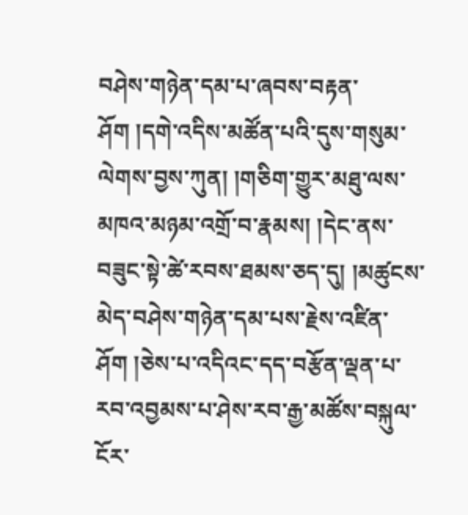བཤེས་གཉེན་དམ་པ་ཞབས་བརྟན་ཤོག །དགེ་འདིས་མཚོན་པའི་དུས་གསུམ་ལེགས་བྱས་ཀུན། །གཅིག་གྱུར་མཐུ་ལས་མཁའ་མཉམ་འགྲོ་བ་རྣམས། །དེང་ནས་བཟུང་སྟེ་ཚེ་རབས་ཐམས་ཅད་དུ། །མཚུངས་མེད་བཤེས་གཉེན་དམ་པས་རྗེས་འཛིན་ཤོག །ཅེས་པ་འདིའང་དད་བརྩོན་ལྡན་པ་རབ་འབྱམས་པ་ཤེས་རབ་རྒྱ་མཚོས་བསྐུལ་ངོར་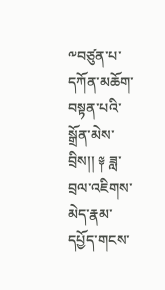༸བཙུན་པ་དཀོན་མཆོག་བསྟན་པའི་སྒྲོན་མེས་བྲིས།། ༈ ཟླ་བྲལ་འཇིགས་མེད་རྣམ་དཔྱོད་གངས་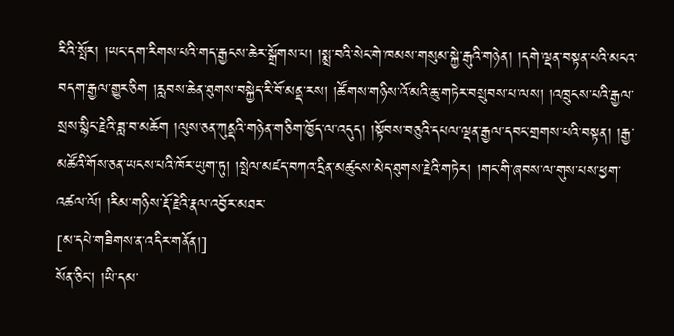རིའི་སྤོར། །ཡང་དག་རིགས་པའི་གད་རྒྱངས་ཆེར་སྒྲོགས་པ། །སྨྲ་བའི་སེང་གེ་ཁམས་གསུམ་སྐྱེ་རྒུའི་གཉེན། །དགེ་ལྡན་བསྟན་པའི་མངའ་བདག་རྒྱལ་གྱུར་ཅིག །རླབས་ཆེན་ཐུགས་བསྐྱེད་རི་བོ་མནྡ་རས། །ཚོགས་གཉིས་འོ་མའི་ཆུ་གཏེར་བསྲུབས་པ་ལས། །འཁྲུངས་པའི་རྒྱལ་སྲས་སྙིང་རྗེའི་ཟླ་བ་མཆོག །ལུས་ཅན་ཀུནྡའི་གཉེན་གཅིག་ཁྱོད་ལ་འདུད། །སྟོབས་བཅུའི་དཔལ་ལྡན་རྒྱལ་དབང་གྲགས་པའི་བསྟན། །རྒྱ་མཚོའི་གོས་ཅན་ཡངས་པའི་ཁོར་ཡུག་ཏུ། །སྤེལ་མཛད་བཀའ་དྲིན་མཚུངས་མེད་ཐུགས་རྗེའི་གཏེར། །གང་གི་ཞབས་ལ་གུས་པས་ཕྱག་འཚལ་ལོ། །རིམ་གཉིས་རྡོ་རྗེའི་རྣལ་འབྱོར་མཐར་
[མ་དཔེ་གཟིགས་ན་འདིར་གནོན།]
སོན་ཅིང། །ཡི་དམ་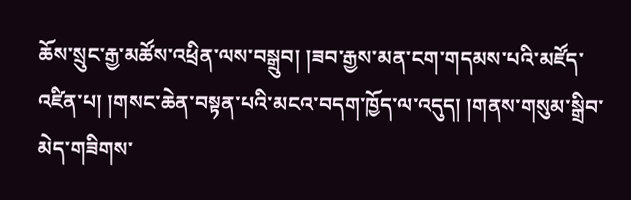ཆོས་སྲུང་རྒྱ་མཚོས་འཕྲིན་ལས་བསྒྲུབ། །ཟབ་རྒྱས་མན་ངག་གདམས་པའི་མཛོད་འཛིན་པ། །གསང་ཆེན་བསྟན་པའི་མངའ་བདག་ཁྱོད་ལ་འདུད། །གནས་གསུམ་སྒྲིབ་མེད་གཟིགས་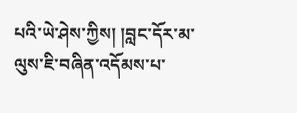པའི་ཡེ་ཤེས་ཀྱིས། །བླང་དོར་མ་ལུས་ཇི་བཞིན་འདོམས་པ་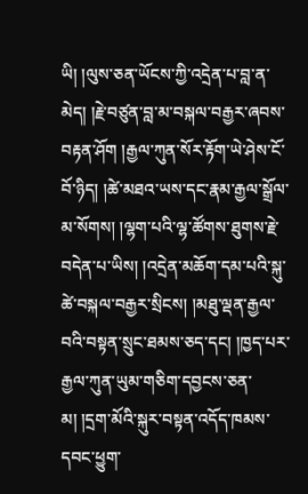ཡི། །ལུས་ཅན་ཡོངས་ཀྱི་འདྲེན་པ་བླ་ན་མེད། །རྗེ་བཙུན་བླ་མ་བསྐལ་བརྒྱར་ཞབས་བརྟན་ཤོག །རྒྱལ་ཀུན་སོར་རྟོག་ཡེ་ཤེས་ངོ་བོ་ཉིད། །ཚེ་མཐའ་ཡས་དང་རྣམ་རྒྱལ་སྒྲོལ་མ་སོགས། །ལྷག་པའི་ལྷ་ཚོགས་ཐུགས་རྗེ་བདེན་པ་ཡིས། །འདྲེན་མཆོག་དམ་པའི་སྐུ་ཚེ་བསྐལ་བརྒྱར་སྲིངས། །མཐུ་ལྡན་རྒྱལ་བའི་བསྟན་སྲུང་ཐམས་ཅད་དང། །ཁྱད་པར་རྒྱལ་ཀུན་ཡུམ་གཅིག་དབྱངས་ཅན་མ། །དྲག་མོའི་སྐུར་བསྟན་འདོད་ཁམས་དབང་ཕྱུག་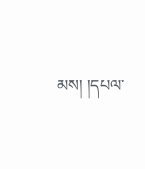མས། །དཔལ་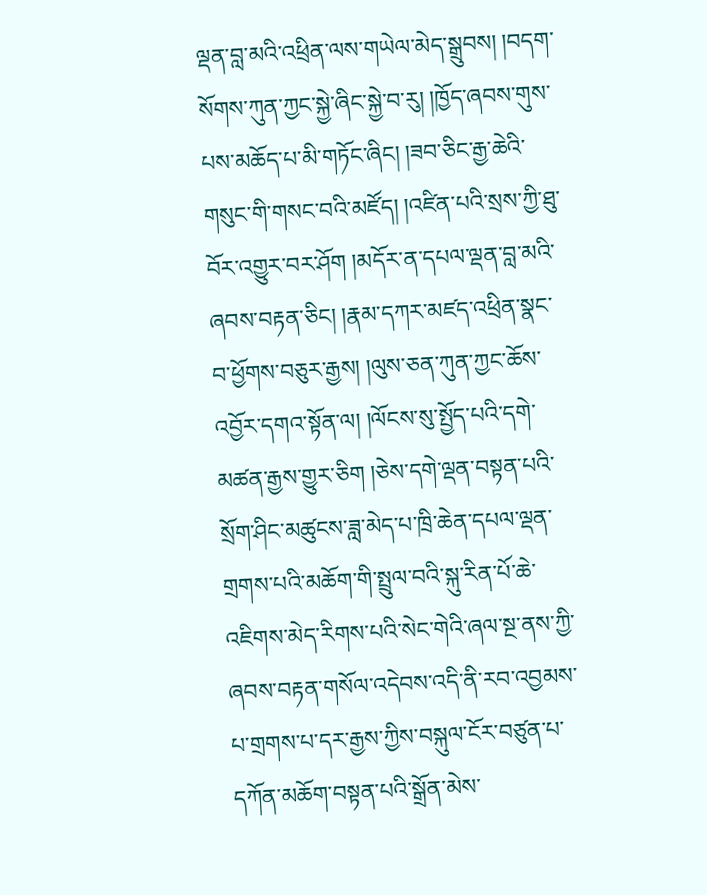ལྡན་བླ་མའི་འཕྲིན་ལས་གཡེལ་མེད་སྒྲུབས། །བདག་སོགས་ཀུན་ཀྱང་སྐྱེ་ཞིང་སྐྱེ་བ་རུ། །ཁྱོད་ཞབས་གུས་པས་མཆོད་པ་མི་གཏོང་ཞིང། །ཟབ་ཅིང་རྒྱ་ཆེའི་གསུང་གི་གསང་བའི་མཛོད། །འཛིན་པའི་སྲས་ཀྱི་ཐུ་བོར་འགྱུར་བར་ཤོག །མདོར་ན་དཔལ་ལྡན་བླ་མའི་ཞབས་བརྟན་ཅིང། །རྣམ་དཀར་མཛད་འཕྲིན་སྣང་བ་ཕྱོགས་བཅུར་རྒྱས། །ལུས་ཅན་ཀུན་ཀྱང་ཆོས་འབྱོར་དགའ་སྟོན་ལ། །ལོངས་སུ་སྤྱོད་པའི་དགེ་མཚན་རྒྱས་གྱུར་ཅིག །ཅེས་དགེ་ལྡན་བསྟན་པའི་སྲོག་ཤིང་མཚུངས་ཟླ་མེད་པ་ཁྲི་ཆེན་དཔལ་ལྡན་གྲགས་པའི་མཆོག་གི་སྤྲུལ་བའི་སྐུ་རིན་པོ་ཆེ་འཇིགས་མེད་རིགས་པའི་སེང་གེའི་ཞལ་སྔ་ནས་ཀྱི་ཞབས་བརྟན་གསོལ་འདེབས་འདི་ནི་རབ་འབྱམས་པ་གྲགས་པ་དར་རྒྱས་ཀྱིས་བསྐུལ་ངོར་བཙུན་པ་དཀོན་མཆོག་བསྟན་པའི་སྒྲོན་མེས་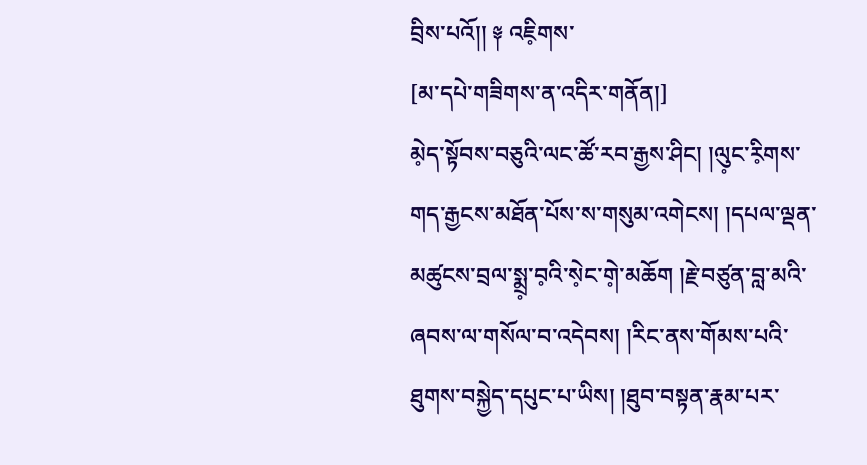བྲིས་པའོ།། ༈ འཇི༷གས་
[མ་དཔེ་གཟིགས་ན་འདིར་གནོན།]
མེ༷ད་སྟོབས་བཅུའི་ལང་ཚོ་རབ་རྒྱས་ཤིང། །ལུ༷ང་རི༷གས་གད་རྒྱངས་མཐོན་པོས་ས་གསུམ་འགེངས། །དཔལ་ལྡན་མཚུངས་བྲལ་སྨྲ༷་བ༷འི་སེ༷ང་གེ༷་མཆོག །རྗེ་བཙུན་བླ་མའི་ཞབས་ལ་གསོལ་བ་འདེབས། །རིང་ནས་གོམས་པའི་ཐུགས་བསྐྱེད་དཔུང་པ་ཡིས། །ཐུབ་བསྟན་རྣམ་པར་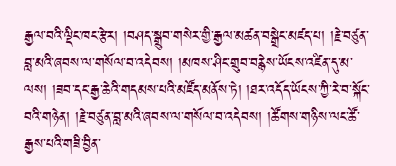རྒྱལ་བའི་ལྡིང་ཁང་རྩེར། །བཤད་སྒྲུབ་གསེར་གྱི་རྒྱལ་མཚན་བསྒྲེང་མཛད་པ། །རྗེ་བཙུན་བླ་མའི་ཞབས་ལ་གསོལ་བ་འདེབས། །མཁས་ཤིང་གྲུབ་བརྙེས་ཡོངས་འཛིན་དུ་མ་ལས། །ཟབ་དང་རྒྱ་ཆེའི་གདམས་པའི་མཛོད་མནོས་ཏེ། །ཐར་འདོད་ཡོངས་ཀྱི་རེ་བ་སྐོང་བའི་གཉེན། །རྗེ་བཙུན་བླ་མའི་ཞབས་ལ་གསོལ་བ་འདེབས། །ཚོགས་གཉིས་ལང་ཚོ་རྒྱས་པའི་གཟི་བྱིན་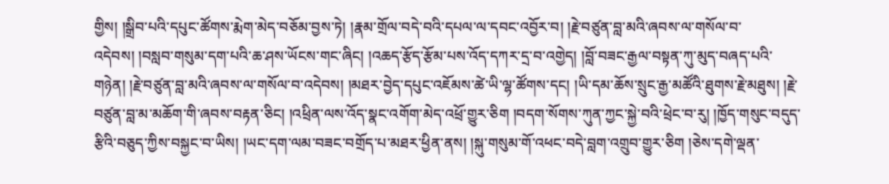གྱིས། །སྒྲིབ་པའི་དཔུང་ཚོགས་རྨེག་མེད་བཅོམ་བྱས་ཏེ། །རྣམ་གྲོལ་བདེ་བའི་དཔལ་ལ་དབང་འབྱོར་བ། །རྗེ་བཙུན་བླ་མའི་ཞབས་ལ་གསོལ་བ་འདེབས། །བསླབ་གསུམ་དག་པའི་ཆ་ཤས་ཡོངས་གང་ཞིང། །འཆད་རྩོད་རྩོམ་པས་འོད་དཀར་དྲ་བ་འགྱེད། །བློ་བཟང་རྒྱལ་བསྟན་ཀུ་མུད་བཞད་པའི་གཉེན། །རྗེ་བཙུན་བླ་མའི་ཞབས་ལ་གསོལ་བ་འདེབས། །མཐར་བྱེད་དཔུང་འཇོམས་ཚེ་ཡི་ལྷ་ཚོགས་དང། །ཡི་དམ་ཆོས་སྲུང་རྒྱ་མཚོའི་ཐུགས་རྗེ་མཐུས། །རྗེ་བཙུན་བླ་མ་མཆོག་གི་ཞབས་བརྟན་ཅིང། །འཕྲིན་ལས་འོད་སྣང་འགོག་མེད་འཕྲོ་གྱུར་ཅིག །བདག་སོགས་ཀུན་ཀྱང་སྐྱེ་བའི་ཕྲེང་བ་རུ། །ཁྱོད་གསུང་བདུད་རྩིའི་བཅུད་ཀྱིས་བསྐྱང་བ་ཡིས། །ཡང་དག་ལམ་བཟང་བགྲོད་པ་མཐར་ཕྱིན་ནས། །སྐུ་གསུམ་གོ་འཕང་བདེ་བླག་འགྲུབ་གྱུར་ཅིག །ཅེས་དགེ་ལྡན་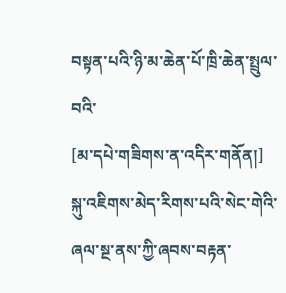བསྟན་པའི་ཉི་མ་ཆེན་པོ་ཁྲི་ཆེན་སྤྲུལ་བའི་
[མ་དཔེ་གཟིགས་ན་འདིར་གནོན།]
སྐུ་འཇིགས་མེད་རིགས་པའི་སེང་གེའི་ཞལ་སྔ་ནས་ཀྱི་ཞབས་བརྟན་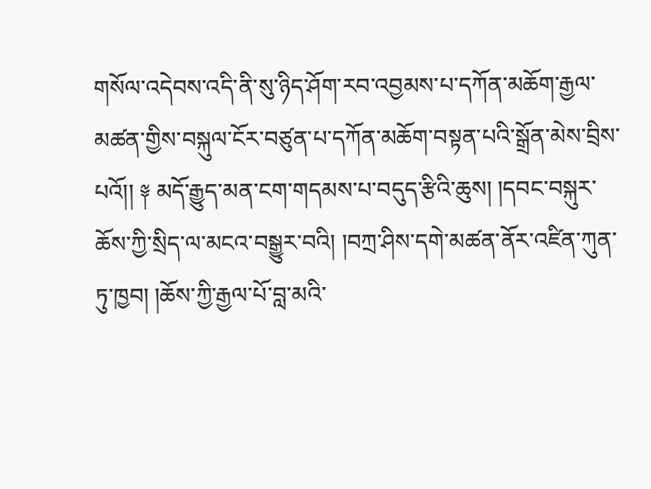གསོལ་འདེབས་འདི་ནི་སུ་ཉིད་ཤོག་རབ་འབྱམས་པ་དཀོན་མཆོག་རྒྱལ་མཚན་གྱིས་བསྐུལ་ངོར་བཙུན་པ་དཀོན་མཆོག་བསྟན་པའི་སྒྲོན་མེས་བྲིས་པའོ།། ༈ མདོ་རྒྱུད་མན་ངག་གདམས་པ་བདུད་རྩིའི་ཆུས། །དབང་བསྐུར་ཆོས་ཀྱི་སྲིད་ལ་མངའ་བསྒྱུར་བའི། །བཀྲ་ཤིས་དགེ་མཚན་ནོར་འཛིན་ཀུན་ཏུ་ཁྱབ། །ཆོས་ཀྱི་རྒྱལ་པོ་བླ་མའི་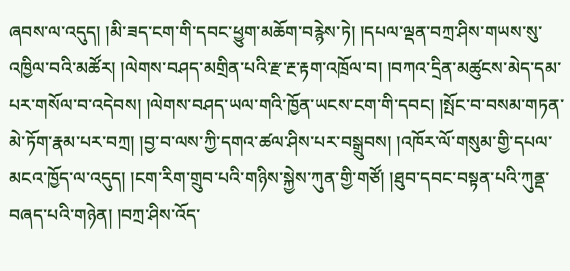ཞབས་ལ་འདུད། །མི་ཟད་ངག་གི་དབང་ཕྱུག་མཆོག་བརྙེས་ཏེ། །དཔལ་ལྡན་བཀྲ་ཤིས་གཡས་སུ་འཁྱིལ་བའི་མཚོར། །ལེགས་བཤད་མགྲིན་པའི་རྫ་རྔ་རྟག་འཁྲོལ་བ། །བཀའ་དྲིན་མཚུངས་མེད་དམ་པར་གསོལ་བ་འདེབས། །ལེགས་བཤད་ཡལ་གའི་ཁྱོན་ཡངས་ངག་གི་དབང། །སྤོང་བ་བསམ་གཏན་མེ་ཏོག་རྣམ་པར་བཀྲ། །བྱ་བ་ལས་ཀྱི་དགའ་ཚལ་ཤིས་པར་བསྒྲུབས། །འཁོར་ལོ་གསུམ་གྱི་དཔལ་མངའ་ཁྱོད་ལ་འདུད། །ངག་རིག་གྲུབ་པའི་གཉིས་སྐྱེས་ཀུན་གྱི་གཙོ། །ཐུབ་དབང་བསྟན་པའི་ཀུནྡ་བཞད་པའི་གཉེན། །བཀྲ་ཤིས་འོད་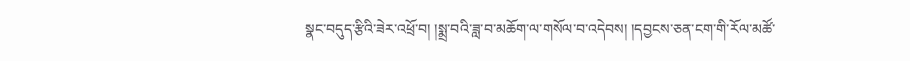སྣང་བདུད་རྩིའི་ཟེར་འཕྲོ་བ། །སྨྲ་བའི་ཟླ་བ་མཆོག་ལ་གསོལ་བ་འདེབས། །དབྱངས་ཅན་ངག་གི་རོལ་མཚོ་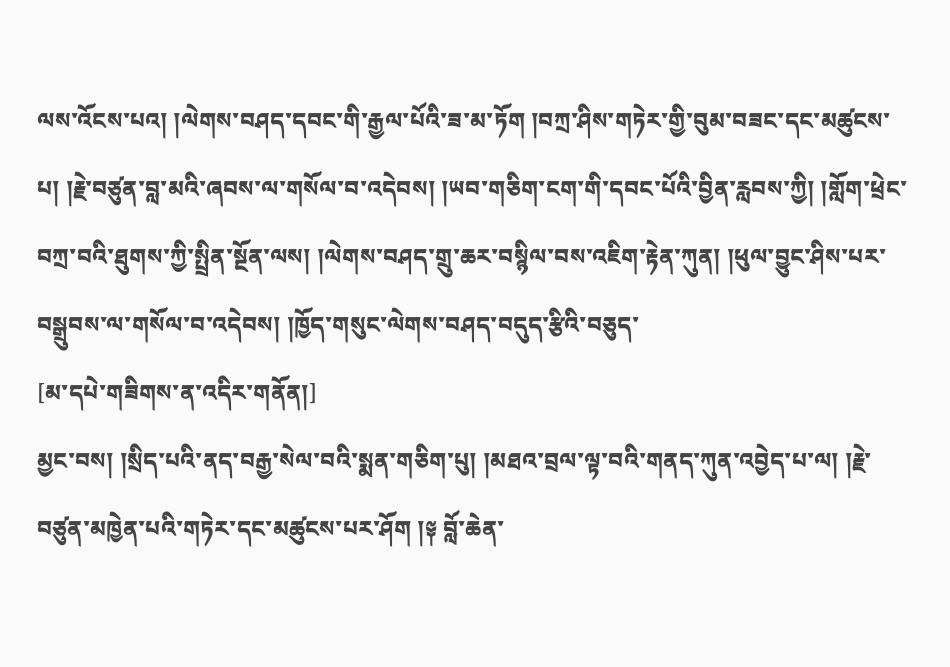ལས་འོངས་པའ། །ལེགས་བཤད་དབང་གི་རྒྱལ་པོའི་ཟ་མ་ཏོག །བཀྲ་ཤིས་གཏེར་གྱི་བུམ་བཟང་དང་མཚུངས་པ། །རྗེ་བཙུན་བླ་མའི་ཞབས་ལ་གསོལ་བ་འདེབས། །ཡབ་གཅིག་ངག་གི་དབང་པོའི་བྱིན་རླབས་ཀྱི། །གློག་ཕྲེང་བཀྲ་བའི་ཐུགས་ཀྱི་སྤྲིན་སྔོན་ལས། །ལེགས་བཤད་གྲུ་ཆར་བསྙིལ་བས་འཇིག་རྟེན་ཀུན། །ཕུལ་བྱུང་ཤིས་པར་བསྒྲུབས་ལ་གསོལ་བ་འདེབས། །ཁྱོད་གསུང་ལེགས་བཤད་བདུད་རྩིའི་བཅུད་
[མ་དཔེ་གཟིགས་ན་འདིར་གནོན།]
མྱང་བས། །སྲིད་པའི་ནད་བརྒྱ་སེལ་བའི་སྨན་གཅིག་པུ། །མཐའ་བྲལ་ལྟ་བའི་གནད་ཀུན་འབྱེད་པ་ལ། །རྗེ་བཙུན་མཁྱེན་པའི་གཏེར་དང་མཚུངས་པར་ཤོག །༈ བློ་ཆེན་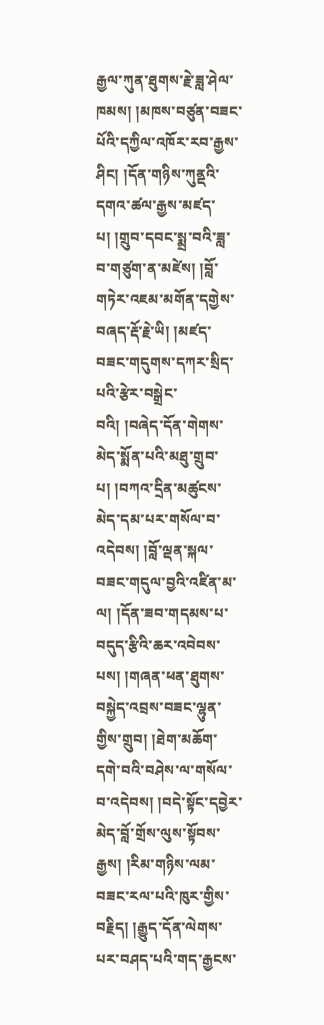རྒྱལ་ཀུན་ཐུགས་རྗེ་ཟླ་ཤེལ་ཁམས། །མཁས་བཙུན་བཟང་པོའི་དཀྱིལ་འཁོར་རབ་རྒྱས་ཤིང། །དོན་གཉིས་ཀུནྡའི་དགའ་ཚལ་རྒྱས་མཛད་པ། །གྲུབ་དབང་སྨྲ་བའི་ཟླ་བ་གཙུག་ན་མཛེས། །བློ་གཏེར་འཇམ་མགོན་དགྱེས་བཞད་རྡོ་རྗེ་ཡི། །མཛད་བཟང་གདུགས་དཀར་སྲིད་པའི་རྩེར་བསྒྲེང་བའི། །བཞེད་དོན་གེགས་མེད་སྨོན་པའི་མཐུ་གྲུབ་པ། །བཀའ་དྲིན་མཚུངས་མེད་དམ་པར་གསོལ་བ་འདེབས། །བློ་ལྡན་སྐལ་བཟང་གདུལ་བྱའི་འཛིན་མ་ལ། །དོན་ཟབ་གདམས་པ་བདུད་རྩིའི་ཆར་འབེབས་པས། །གཞན་ཕན་ཐུགས་བསྐྱེད་འབྲས་བཟང་ལྷུན་གྱིས་གྲུབ། །ཐེག་མཆོག་དགེ་བའི་བཤེས་ལ་གསོལ་བ་འདེབས། །བདེ་སྟོང་དབྱེར་མེད་བློ་གྲོས་ལུས་སྟོབས་རྒྱས། །རིམ་གཉིས་ལམ་བཟང་རལ་པའི་ཁུར་གྱིས་བརྗིད། །རྒྱུད་དོན་ལེགས་པར་བཤད་པའི་གད་རྒྱངས་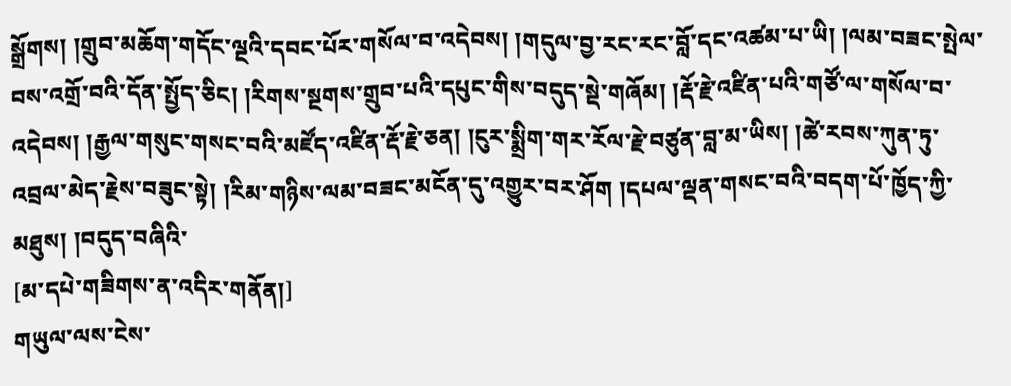སྒྲོགས། །གྲུབ་མཆོག་གདོང་ལྔའི་དབང་པོར་གསོལ་བ་འདེབས། །གདུལ་བྱ་རང་རང་བློ་དང་འཚམ་པ་ཡི། །ལམ་བཟང་སྤེལ་བས་འགྲོ་བའི་དོན་སྤྱོད་ཅིང། །རིགས་སྔགས་གྲུབ་པའི་དཔུང་གིས་བདུད་སྡེ་གཞོམ། །རྡོ་རྗེ་འཛིན་པའི་གཙོ་ལ་གསོལ་བ་འདེབས། །རྒྱལ་གསུང་གསང་བའི་མཛོད་འཛིན་རྡོ་རྗེ་ཅན། །ངུར་སྨྲིག་གར་རོལ་རྗེ་བཙུན་བླ་མ་ཡིས། །ཚེ་རབས་ཀུན་ཏུ་འབྲལ་མེད་རྗེས་བཟུང་སྟེ། །རིམ་གཉིས་ལམ་བཟང་མངོན་དུ་འགྱུར་བར་ཤོག །དཔལ་ལྡན་གསང་བའི་བདག་པོ་ཁྱོད་ཀྱི་མཐུས། །བདུད་བཞིའི་
[མ་དཔེ་གཟིགས་ན་འདིར་གནོན།]
གཡུལ་ལས་ངེས་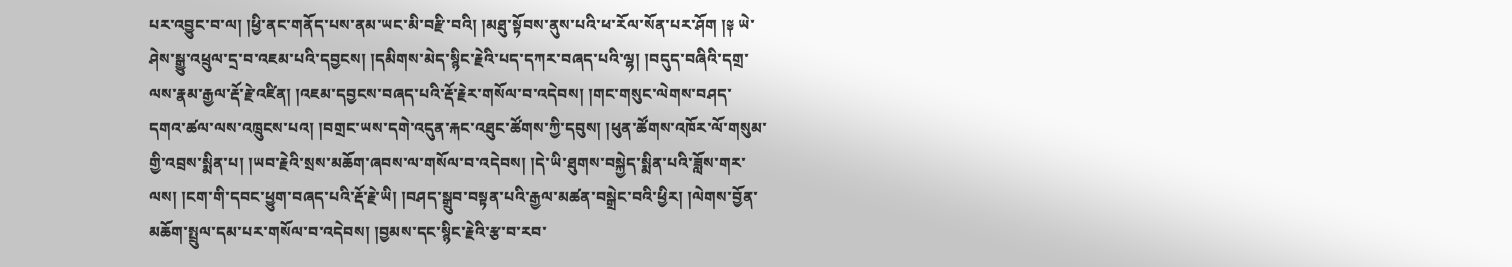པར་འབྱུང་བ་ལ། །ཕྱི་ནང་གནོད་པས་ནམ་ཡང་མི་བརྫི་བའི། །མཐུ་སྟོབས་ནུས་པའི་ཕ་རོལ་སོན་པར་ཤོག །༈ ཡེ་ཤེས་སྒྱུ་འཕྲུལ་དྲ་བ་འཇམ་པའི་དབྱངས། །དམིགས་མེད་སྙིང་རྗེའི་པད་དཀར་བཞད་པའི་ལྷ། །བདུད་བཞིའི་དགྲ་ལས་རྣམ་རྒྱལ་རྡོ་རྗེ་འཛིན། །འཇམ་དབྱངས་བཞད་པའི་རྡོ་རྗེར་གསོལ་བ་འདེབས། །གང་གསུང་ལེགས་བཤད་དགའ་ཚལ་ལས་འཁྲུངས་པའ། །བགྲང་ཡས་དགེ་འདུན་རྐང་འཐུང་ཚོགས་ཀྱི་དབུས། །ཕུན་ཚོགས་འཁོར་ལོ་གསུམ་གྱི་འབྲས་སྨིན་པ། །ཡབ་རྗེའི་སྲས་མཆོག་ཞབས་ལ་གསོལ་བ་འདེབས། །དེ་ཡི་ཐུགས་བསྐྱེད་སྨིན་པའི་ཟློས་གར་ལས། །ངག་གི་དབང་ཕྱུག་བཞད་པའི་རྡོ་རྗེ་ཡི། །བཤད་སྒྲུབ་བསྟན་པའི་རྒྱལ་མཚན་བསྒྲེང་བའི་ཕྱིར། །ལེགས་བྱོན་མཆོག་སྤྲུལ་དམ་པར་གསོལ་བ་འདེབས། །བྱམས་དང་སྙིང་རྗེའི་རྩ་བ་རབ་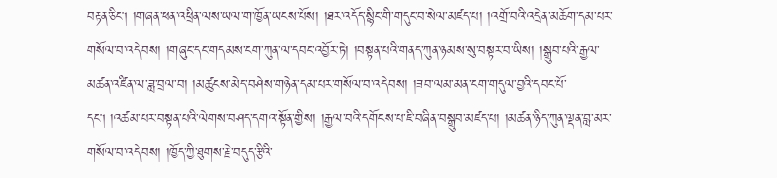བརྟན་ཅིང། །གཞན་ཕན་འཕྲིན་ལས་ཡལ་ག་ཁྱོན་ཡངས་པོས། །ཐར་འདོད་སྙིང་གི་གདུང་བ་སེལ་མཛད་པ། །འགྲོ་བའི་འདྲེན་མཆོག་དམ་པར་གསོལ་བ་འདེབས། །གཞུང་དང་གདམས་ངག་ཀུན་ལ་དབང་འབྱོར་ཏེ། །བསྟན་པའི་གནད་ཀུན་ཉམས་སུ་བསྟར་བ་ཡིས། །སྒྲུབ་པའི་རྒྱལ་མཚན་འཛིན་ལ་ཟླ་བྲལ་བ། །མཚུངས་མེད་བཤེས་གཉེན་དམ་པར་གསོལ་བ་འདེབས། །ཟབ་ལམ་མན་ངག་གདུལ་བྱའི་དབང་པོ་དང། །འཚམ་པར་བསྟན་པའི་ལེགས་བཤད་དགའ་སྟོན་གྱིས། །རྒྱལ་བའི་དགོངས་པ་ཇི་བཞིན་བསྒྲུབ་མཛད་པ། །མཚན་ཉིད་ཀུན་ལྡན་བླ་མར་གསོལ་བ་འདེབས། །ཁྱོད་ཀྱི་ཐུགས་རྗེ་བདུད་རྩིའི་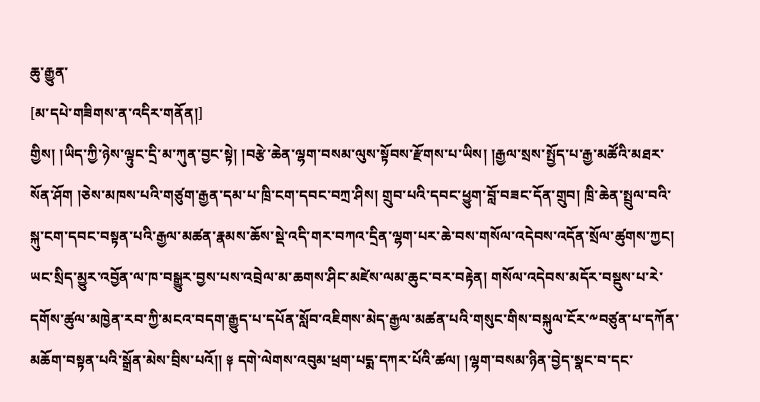ཆུ་རྒྱུན་
[མ་དཔེ་གཟིགས་ན་འདིར་གནོན།]
གྱིས། །ཡིད་ཀྱི་ཉེས་ལྟུང་དྲི་མ་ཀུན་བྱང་སྟེ། །བརྩེ་ཆེན་ལྷག་བསམ་ལུས་སྟོབས་རྫོགས་པ་ཡིས། །རྒྱལ་སྲས་སྤྱོད་པ་རྒྱ་མཚོའི་མཐར་སོན་ཤོག །ཅེས་མཁས་པའི་གཙུག་རྒྱན་དམ་པ་ཁྲི་ངག་དབང་བཀྲ་ཤིས། གྲུབ་པའི་དབང་ཕྱུག་བློ་བཟང་དོན་གྲུབ། ཁྲི་ཆེན་སྤྲུལ་བའི་སྐུ་ངག་དབང་བསྟན་པའི་རྒྱལ་མཚན་རྣམས་ཆོས་སྡེ་འདི་གར་བཀའ་དྲིན་ལྷག་པར་ཆེ་བས་གསོལ་འདེབས་འདོན་སྲོལ་ཚུགས་ཀྱང། ཡང་སྲིད་མྱུར་འབྱོན་ལ་ཁ་བསྒྱུར་བྱས་པས་འབྲེལ་མ་ཆགས་ཤིང་མཛེས་ལམ་ཆུང་བར་བརྟེན། གསོལ་འདེབས་མདོར་བསྡུས་པ་རེ་དགོས་ཚུལ་མཁྱེན་རབ་ཀྱི་མངའ་བདག་རྒྱུད་པ་དཔོན་སློབ་འཇིགས་མེད་རྒྱལ་མཚན་པའི་གསུང་གིས་བསྐུལ་ངོར་༸བཙུན་པ་དཀོན་མཆོག་བསྟན་པའི་སྒྲོན་མེས་བྲིས་པའོ།། ༈ དགེ་ལེགས་འབུམ་ཕྲག་པདྨ་དཀར་པོའི་ཚལ། །ལྷག་བསམ་ཉིན་བྱེད་སྣང་བ་དང་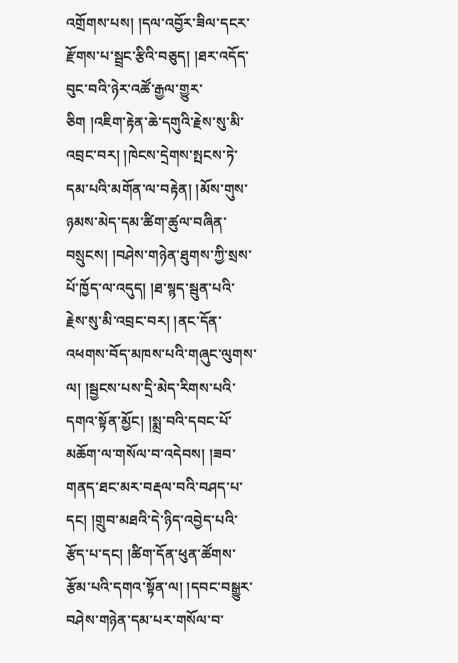འགྲོགས་པས། །དལ་འབྱོར་ཟིལ་དངར་རྫོགས་པ་སྦྲང་རྩིའི་བཅུད། །ཐར་འདོད་བུང་བའི་ཉེར་འཚོ་རྒྱལ་གྱུར་ཅིག །འཇིག་རྟེན་ཆེ་དགུའི་རྗེས་སུ་མི་འབྲང་བར། །ཁེངས་དྲེགས་སྤངས་ཏེ་དམ་པའི་མགོན་ལ་བརྟེན། །མོས་གུས་ཉམས་མེད་དམ་ཚིག་ཚུལ་བཞིན་བསྲུངས། །བཤེས་གཉེན་ཐུགས་ཀྱི་སྲས་པོ་ཁྱོད་ལ་འདུད། །ཐ་སྙད་སྦུན་པའི་རྗེས་སུ་མི་འབྲང་བར། །ནང་དོན་འཕགས་བོད་མཁས་པའི་གཞུང་ལུགས་ལ། །སྦྱངས་པས་དྲི་མེད་རིགས་པའི་དགའ་སྟོན་མྱོང། །སྨྲ་བའི་དབང་པོ་མཆོག་ལ་གསོལ་བ་འདེབས། །ཟབ་གནད་ཐང་མར་བརྡལ་བའི་བཤད་པ་དང། །གྲུབ་མཐའི་དེ་ཉིད་འབྱེད་པའི་རྩོད་པ་དང། །ཚིག་དོན་ཕུན་ཚོགས་རྩོམ་པའི་དགའ་སྟོན་ལ། །དབང་བསྒྱུར་བཤེས་གཉེན་དམ་པར་གསོལ་བ་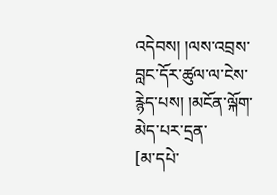འདེབས། །ལས་འབྲས་བླང་དོར་ཚུལ་ལ་ངེས་རྙེད་པས། །མངོན་ལྐོག་མེད་པར་དྲན་
[མ་དཔེ་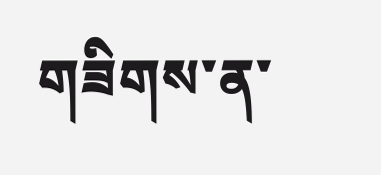གཟིགས་ན་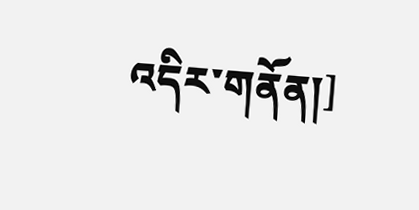འདིར་གནོན།]